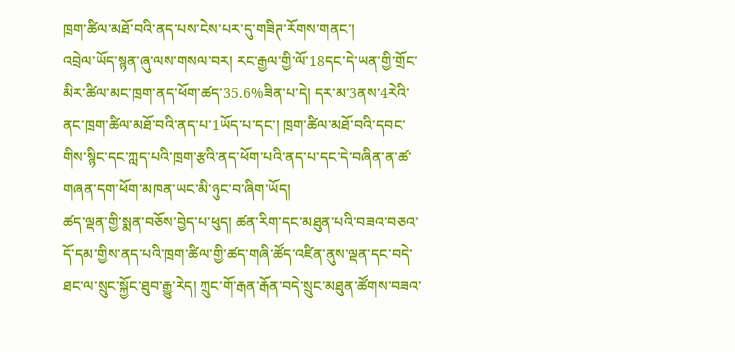ཁྲག་ཚིལ་མཐོ་བའི་ནད་པས་ངེས་པར་དུ་གཟིཊ་རོགས་གནང་།
འབྲེལ་ཡོད་སྙན་ཞུ་ལས་གསལ་བར། རང་རྒྱལ་གྱི་ལོ་18དང་དེ་ཡན་གྱི་གྲོང་མིར་ཚིལ་མང་ཁྲག་ནད་ཕོག་ཚད་35.6%ཟིན་པ་དེ། དར་མ་3ནས་4རེའི་ནང་ཁྲག་ཚིལ་མཐོ་བའི་ནད་པ་1ཡོད་པ་དང་། ཁྲག་ཚིལ་མཐོ་བའི་དབང་གིས་སྙིང་དང་ཀླད་པའི་ཁྲག་རྩའི་ནད་ཕོག་པའི་ནད་པ་དང་དེ་བཞིན་ན་ཚ་གཞན་དག་ཕོག་མཁན་ཡང་མི་ཉུང་བ་ཞིག་ཡོད།
ཚད་ལྡན་གྱི་སྨན་བཅོས་བྱེད་པ་ཕུད། ཚན་རིག་དང་མཐུན་པའི་བཟའ་བཅའ་དོ་དམ་གྱིས་ནད་པའི་ཁྲག་ཚིལ་གྱི་ཚད་གཞི་ཚོད་འཛིན་ནུས་ལྡན་དང་བདེ་ཐང་ལ་སྲུང་སྐྱོང་ཐུབ་རྒྱུ་རེད། ཀྲུང་གོ་རྒན་རྒོན་བདེ་སྲུང་མཐུན་ཚོགས་བཟའ་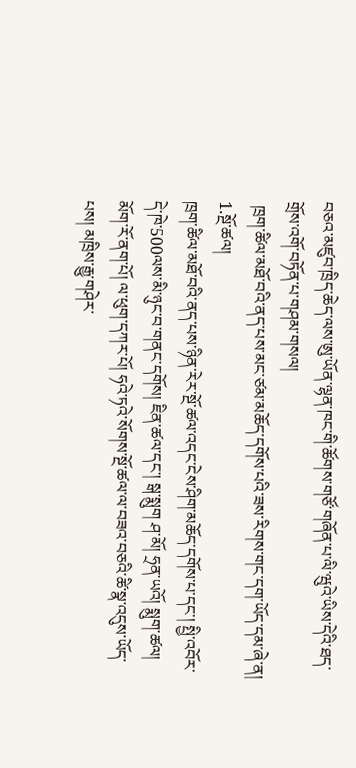བཅའ་མཛུབ་ཁྲིད་ཆེད་ལས་ཨུ་ཡོན་ལྷན་ཁང་གི་ཚོགས་གཙོ་གཞོན་པ་ལི་ཝུའེ་ཡིས་དེའི་ཐད་གྲོས་འགོ་བཏོན་པ་གཤམ་གསལ།
 ཁྲག་ཚིལ་མཐོ་བའི་ནད་པས་མང་ཙམ་མཆོད་དགོས་པའི་ཟས་རིགས་གང་དག་ཡོད་དམ་ཞེ་ན།
1.སྔོ་ཚལ།
ཁྲག་ཚིལ་མཐོ་བའི་ནད་པས་ཉིན་རེར་སྔོ་ཚལ་འདང་ངེས་ཤིག་མཆོད་དགོས་པ་དང་། སྤྱི་འབོར་དེ་ཁེ་500ལས་མི་ཉུང་བ་གནང་དགོས། ཇིན་ཚལ་དང་། སྒ་སྨུག ཤ་མོ། ཧྲན་ཡའོ། སྨུག་ཚལ། མོག་རོ་ནག་པོ། ལ་ཕུག་དཀར་པོ། ཧའེ་ཏའེ་སོགས་སྔོ་ཚལ་ལ་བཟའ་བཅའི་ཚི་སྣ་འདུས་ཡོད་པས། མཁྲིས་རྒྱུ་གཤེར་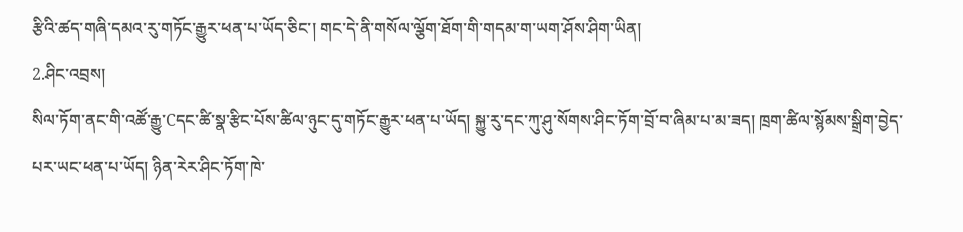རྩིའི་ཚད་གཞི་དམའ་རུ་གཏོང་རྒྱུར་ཕན་པ་ཡོད་ཅིང་། གང་དེ་ནི་གསོལ་ལྕོག་ཐོག་གི་གདམ་ག་ཡག་ཤོས་ཤིག་ཡིན།
2.ཤིང་འབྲས།
སིལ་ཏོག་ནང་གི་འཚོ་རྒྱུ་Cདང་ཚི་སྣ་རྩིང་པོས་ཚིལ་ཉུང་དུ་གཏོང་རྒྱུར་ཕན་པ་ཡོད། སྐྱུ་རུ་དང་ཀུ་ཤུ་སོགས་ཤིང་ཏོག་བྲོ་བ་ཞིམ་པ་མ་ཟད། ཁྲག་ཚིལ་སྙོམས་སྒྲིག་བྱེད་པར་ཡང་ཕན་པ་ཡོད། ཉིན་རེར་ཤིང་ཏོག་ཁེ་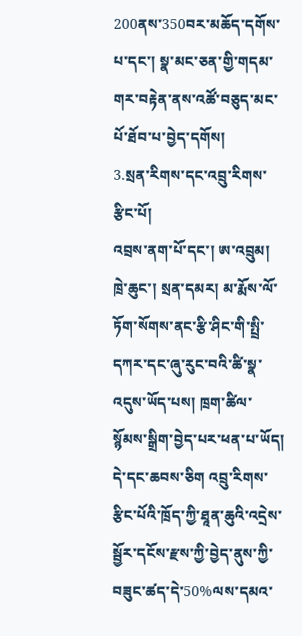200ནས་350བར་མཆོད་དགོས་པ་དང་། སྣ་མང་ཅན་གྱི་གདམ་གར་བརྟེན་ནས་འཚོ་བཅུད་མང་པོ་ཐོབ་པ་བྱེད་དགོས།
3.སྲན་རིགས་དང་འབྲུ་རིགས་རྩིང་པོ།
འབྲས་ནག་པོ་དང་། ཨ་འབྲུམ། ཁྲེ་ཆུང་། སྲན་དམར། མ་རྨོས་ལོ་ཏོག་སོགས་ནང་རྩི་ཤིང་གི་སྤྲི་དཀར་དང་ཞུ་རུང་བའི་ཚི་སྣ་འདུས་ཡོད་པས། ཁྲག་ཚིལ་སྙོམས་སྒྲིག་བྱེད་པར་ཕན་པ་ཡོད། དེ་དང་ཆབས་ཅིག འབྲུ་རིགས་རྩིང་པོའི་ཁྲོད་ཀྱི་ཐཱན་ཆུའི་འདྲེས་སྦྱོར་དངོས་རྫས་ཀྱི་བྱེད་ནུས་ཀྱི་བཟུང་ཚད་དེ་50%ལས་དམའ་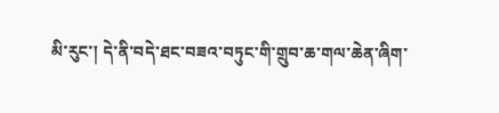མི་རུང་། དེ་ནི་བདེ་ཐང་བཟའ་བཏུང་གི་གྲུབ་ཆ་གལ་ཆེན་ཞིག་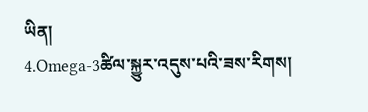ཡིན།
4.Omega-3ཚིལ་སྐྱུར་འདུས་པའི་ཟས་རིགས།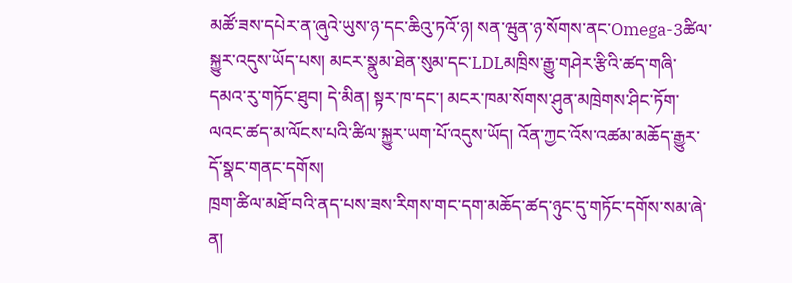མཚོ་ཟས་དཔེར་ན་ཞུའེ་ཡུས་ཉ་དང་ཆིའུ་ཏའོ་ཉ། སན་ཝུན་ཉ་སོགས་ནང་Omega-3ཚིལ་སྐྱུར་འདུས་ཡོད་པས། མངར་སྣུམ་ཐེན་སུམ་དང་LDLམཁྲིས་རྒྱུ་གཤེར་རྩིའི་ཚད་གཞི་དམའ་རུ་གཏོང་ཐུབ། དེ་མིན། སྟར་ཁ་དང་། མངར་ཁམ་སོགས་ཤུན་མཁྲེགས་ཤིང་ཏོག་ལའང་ཚད་མ་ལོངས་པའི་ཚིལ་སྐྱུར་ཡག་པོ་འདུས་ཡོད། འོན་ཀྱང་འོས་འཚམ་མཆོད་རྒྱུར་དོ་སྣང་གནང་དགོས།
ཁྲག་ཚིལ་མཐོ་བའི་ནད་པས་ཟས་རིགས་གང་དག་མཆོད་ཚད་ཉུང་དུ་གཏོང་དགོས་སམ་ཞེ་ན།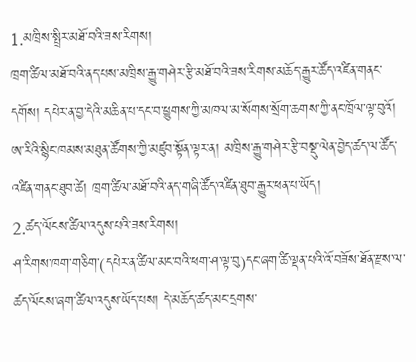1.མཁྲིས་སྤྲིར་མཐོ་བའི་ཟས་རིགས།
ཁྲག་ཚིལ་མཐོ་བའི་ནད་པས་མཁྲིས་རྒྱུ་གཤེར་རྩི་མཐོ་བའི་ཟས་རིགས་མཆོད་རྒྱུར་ཚོད་འཛིན་གནང་དགོས། དཔེར་ན་བྱ་དེའི་མཆིན་པ་དང་བ་ཕྱུགས་ཀྱི་མཁལ་མ་སོགས་སྲོག་ཆགས་ཀྱི་ནང་ཁྲོལ་ལྟ་བུའོ། ཨ་རིའི་སྙིང་ཁམས་མཐུན་ཚོགས་ཀྱི་མཛུབ་སྟོན་ལྟར་ན། མཁྲིས་རྒྱུ་གཤེར་རྩི་བསྡུ་ལེན་བྱེད་ཚད་ལ་ཚོད་འཛིན་གནང་ཐུབ་ཚེ། ཁྲག་ཚིལ་མཐོ་བའི་ནད་གཞི་ཚོད་འཛིན་ཐུབ་རྒྱུར་ཕན་པ་ཡོད།
2.ཚད་ལོངས་ཚིལ་འདུས་པའི་ཟས་རིགས།
ཤ་རིགས་ཁག་གཅིག་(དཔེར་ན་ཚིལ་མང་བའི་ཕག་ཤ་ལྟ་བུ)དང་ཞག་ཚི་ལྡན་པའི་འོ་བཟོས་ཐོན་རྫས་ལ་ཚད་ལོངས་ཞག་ཚིལ་འདུས་ཡོད་པས། དེ་མཆོད་ཚད་མང་དྲགས་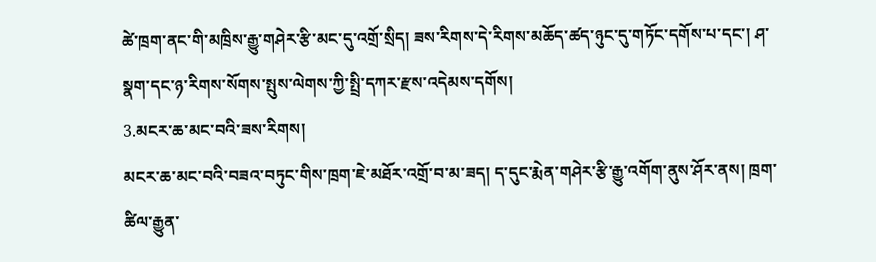ཚེ་ཁྲག་ནང་གི་མཁྲིས་རྒྱུ་གཤེར་རྩི་མང་དུ་འགྲོ་སྲིད། ཟས་རིགས་དེ་རིགས་མཆོད་ཚད་ཉུང་དུ་གཏོང་དགོས་པ་དང་། ཤ་སྣག་དང་ཉ་རིགས་སོགས་སྤུས་ལེགས་ཀྱི་སྤྲི་དཀར་རྫས་འདེམས་དགོས།
3.མངར་ཆ་མང་བའི་ཟས་རིགས།
མངར་ཆ་མང་བའི་བཟའ་བཏུང་གིས་ཁྲག་ཇེ་མཐོར་འགྲོ་བ་མ་ཟད། ད་དུང་རྨེན་གཤེར་རྩི་རྒྱུ་འགོག་ནུས་ཤོར་ནས། ཁྲག་ཚིལ་རྒྱུན་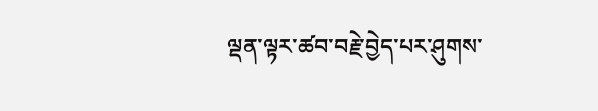ལྡན་ལྟར་ཚབ་བརྗེ་བྱེད་པར་ཤུགས་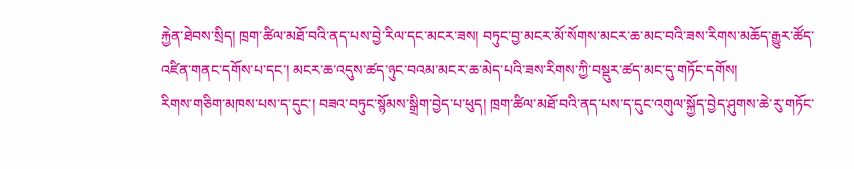རྐྱེན་ཐེབས་སྲིད། ཁྲག་ཚིལ་མཐོ་བའི་ནད་པས་བྱེ་རིལ་དང་མངར་ཟས། བཏུང་བྱ་མངར་མོ་སོགས་མངར་ཆ་མང་བའི་ཟས་རིགས་མཆོད་རྒྱུར་ཚོད་འཛིན་གནང་དགོས་པ་དང་། མངར་ཆ་འདུས་ཚད་ཉུང་བའམ་མངར་ཆ་མེད་པའི་ཟས་རིགས་ཀྱི་བསྡུར་ཚད་མང་དུ་གཏོང་དགོས།
རིགས་གཅིག་མཁས་པས་ད་དུང་། བཟའ་བཏུང་སྙོམས་སྒྲིག་བྱེད་པ་ཕུད། ཁྲག་ཚིལ་མཐོ་བའི་ནད་པས་ད་དུང་འགུལ་སྐྱོད་བྱེད་ཤུགས་ཆེ་རུ་གཏོང་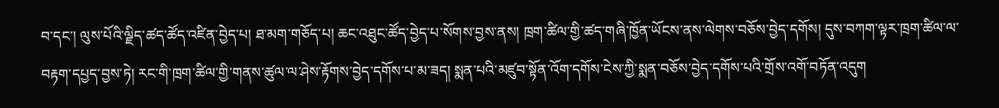བ་དང་། ལུས་པོའི་ལྗིད་ཚད་ཚོད་འཛིན་བྱེད་པ། ཐ་མག་གཅོད་པ། ཆང་འཐུང་ཚོད་བྱེད་པ་སོགས་བྱས་ནས། ཁྲག་ཚིལ་གྱི་ཚད་གཞི་ཁྱོན་ཡོངས་ནས་ལེགས་བཅོས་བྱེད་དགོས། དུས་བཀག་ལྟར་ཁྲག་ཚིལ་ལ་བརྟག་དཔྱད་བྱས་ཏེ། རང་གི་ཁྲག་ཚིལ་གྱི་གནས་ཚུལ་ལ་ཤེས་རྟོགས་བྱེད་དགོས་པ་མ་ཟད། སྨན་པའི་མཛུབ་སྟོན་འོག་དགོས་ངེས་ཀྱི་སྨན་བཅོས་བྱེད་དགོས་པའི་གྲོས་འགོ་བཏོན་འདུག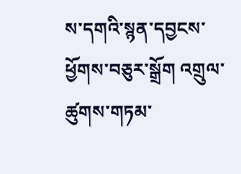ས་དགའི་སྙན་དབྱངས་ཕྱོགས་བཅུར་སྒྲོག འགྲུལ་ཚུགས་གཏམ་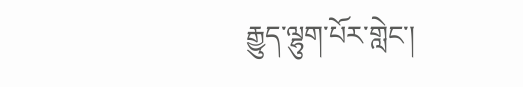རྒྱུད་ལྷུག་པོར་གླེང་།